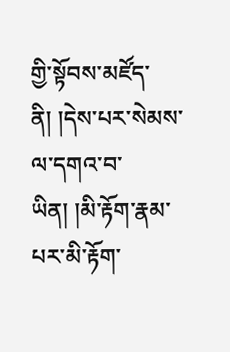གྱི་སྟོབས་མཛོད་ནི། །དེས་པར་སེམས་ལ་དགའ་བ་ཡིན། །མི་རྟོག་རྣམ་པར་མི་རྟོག་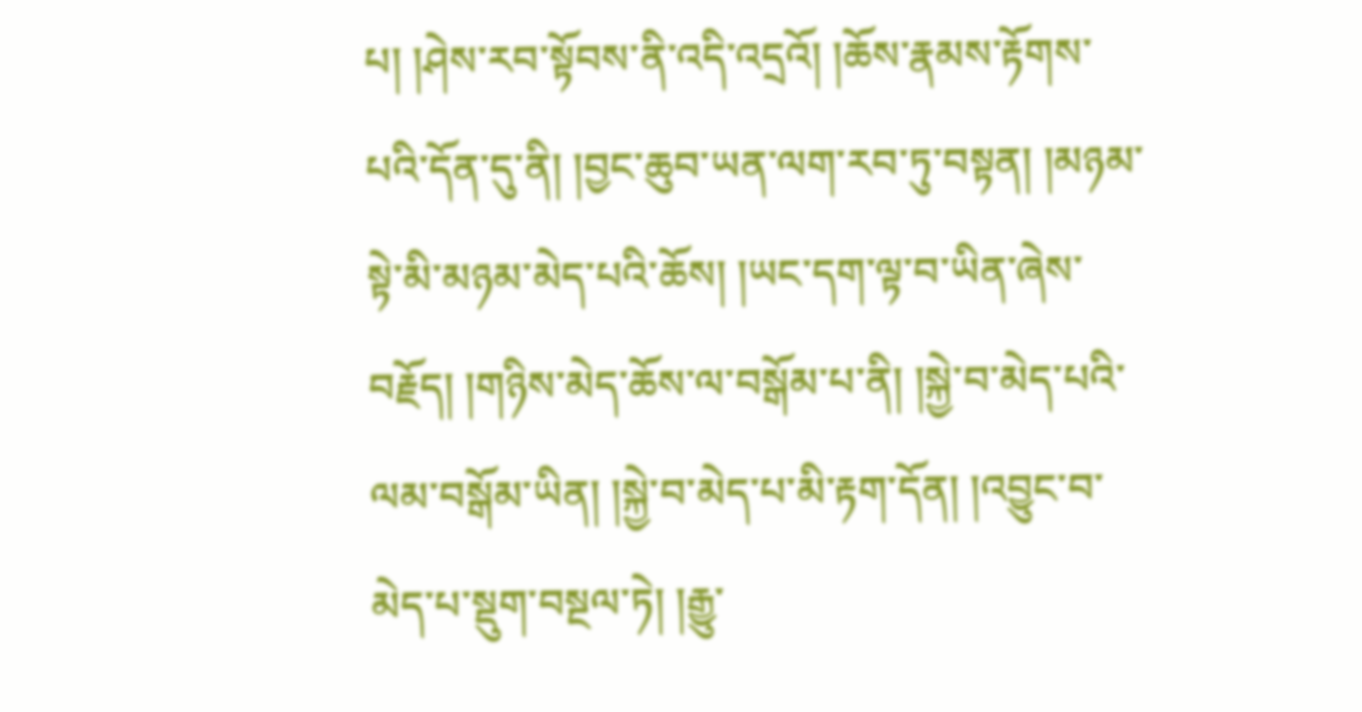པ། །ཤེས་རབ་སྟོབས་ནི་འདི་འདྲའོ། །ཆོས་རྣམས་རྟོགས་པའི་དོན་དུ་ནི། །བྱང་ཆུབ་ཡན་ལག་རབ་ཏུ་བསྟན། །མཉམ་སྟེ་མི་མཉམ་མེད་པའི་ཆོས། །ཡང་དག་ལྟ་བ་ཡིན་ཞེས་བརྗོད། །གཉིས་མེད་ཆོས་ལ་བསྒོམ་པ་ནི། །སྐྱེ་བ་མེད་པའི་ལམ་བསྒོམ་ཡིན། །སྐྱེ་བ་མེད་པ་མི་རྟག་དོན། །འབྱུང་བ་མེད་པ་སྡུག་བསྔལ་ཏེ། །རྒྱུ་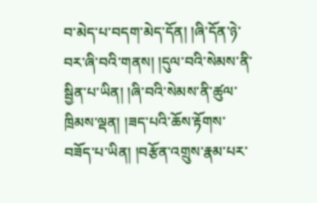བ་མེད་པ་བདག་མེད་དོན། །ཞི་དོན་ཉེ་བར་ཞི་བའི་གནས། །དུལ་བའི་སེམས་ནི་སྦྱིན་པ་ཡིན། །ཞི་བའི་སེམས་ནི་ཚུལ་ཁྲིམས་ལྡན། །ཟད་པའི་ཆོས་རྟོགས་བཟོད་པ་ཡིན། །བརྩོན་འགྲུས་རྣམ་པར་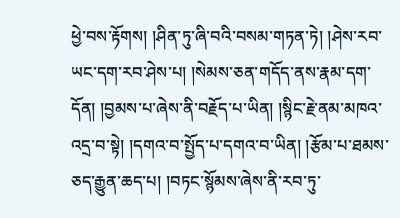ཕྱེ་བས་རྟོགས། །ཤིན་ཏུ་ཞི་བའི་བསམ་གཏན་ཏེ། །ཤེས་རབ་ཡང་དག་རབ་ཤེས་པ། །སེམས་ཅན་གདོད་ནས་རྣམ་དག་དོན། །བྱམས་པ་ཞེས་ནི་བརྗོད་པ་ཡིན། །སྙིང་རྗེ་ནམ་མཁའ་འདྲ་བ་སྟེ། །དགའ་བ་སྤྱོད་པ་དགའ་བ་ཡིན། །རྩོམ་པ་ཐམས་ཅད་རྒྱུན་ཆད་པ། །བཏང་སྙོམས་ཞེས་ནི་རབ་ཏུ་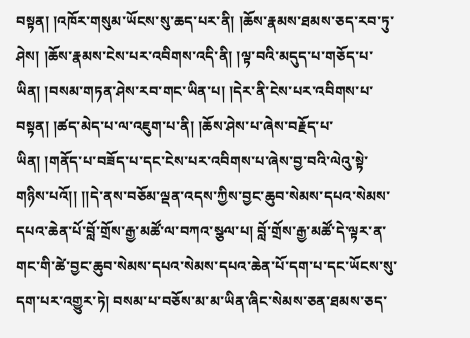བསྟན། །འཁོར་གསུམ་ཡོངས་སུ་ཆད་པར་ནི། །ཆོས་རྣམས་ཐམས་ཅད་རབ་ཏུ་ཤེས། །ཆོས་རྣམས་ངེས་པར་འབིགས་འདི་ནི། །ལྟ་བའི་མདུད་པ་གཅོད་པ་ཡིན། །བསམ་གཏན་ཤེས་རབ་གང་ཡིན་པ། །དེར་ནི་ངེས་པར་འབིགས་པ་བསྟན། །ཚད་མེད་པ་ལ་འཇུག་པ་ནི། །ཆོས་ཤེས་པ་ཞེས་བརྗོད་པ་ཡིན། །གནོད་པ་བཟོད་པ་དང་ངེས་པར་འབིགས་པ་ཞེས་བྱ་བའི་ལེའུ་སྟེ་གཉིས་པའོ།། །།དེ་ནས་བཅོམ་ལྡན་འདས་ཀྱིས་བྱང་ཆུབ་སེམས་དཔའ་སེམས་དཔའ་ཆེན་པོ་བློ་གྲོས་རྒྱ་མཚོ་ལ་བཀའ་སྩལ་པ། བློ་གྲོས་རྒྱ་མཚོ་དེ་ལྟར་ན་གང་གི་ཚེ་བྱང་ཆུབ་སེམས་དཔའ་སེམས་དཔའ་ཆེན་པོ་དག་པ་དང་ཡོངས་སུ་དག་པར་འགྱུར་ཏེ། བསམ་པ་བཅོས་མ་མ་ཡིན་ཞིང་སེམས་ཅན་ཐམས་ཅད་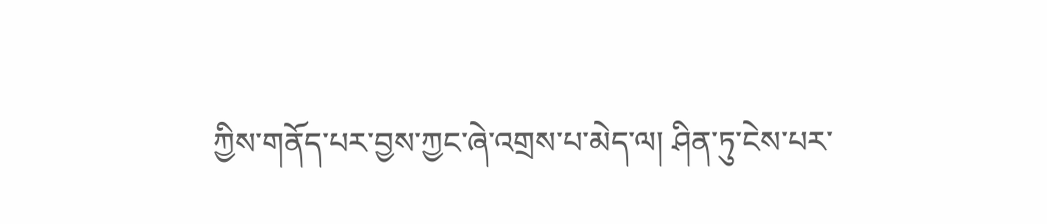ཀྱིས་གནོད་པར་བྱས་ཀྱང་ཞེ་འགྲས་པ་མེད་ལ། ཤིན་ཏུ་ངེས་པར་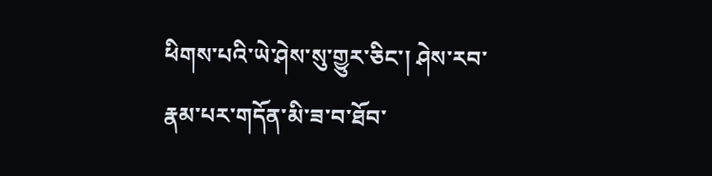ཕིགས་པའི་ཡེ་ཤེས་སུ་གྱུར་ཅིང་། ཤེས་རབ་རྣམ་པར་གདོན་མི་ཟ་བ་ཐོབ་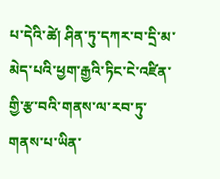པ་དེའི་ཚེ། ཤིན་ཏུ་དཀར་བ་དྲི་མ་མེད་པའི་ཕྱག་རྒྱའི་ཏིང་ངེ་འཛིན་གྱི་རྩ་བའི་གནས་ལ་རབ་ཏུ་གནས་པ་ཡིན་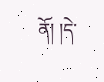ནོ། །དེ་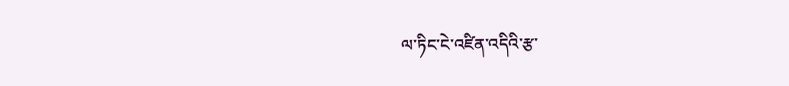ལ་ཏིང་ངེ་འཛིན་འདིའི་རྩ་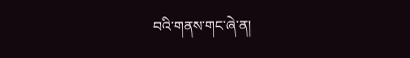བའི་གནས་གང་ཞེ་ན།